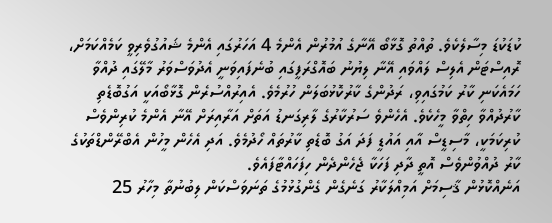ކުޑަކުޑަ މިސާލެކެވެ. ތުއްތު ގޮޅާބޯ އޭނާގެ އުމުރުން އެންމެ 4 އަހަރުގައި އެންމެ ޝައުގުވެރިވީ ކަމެއްކަމަށް، ރޮއިސްޓަން އެލިސް ލައްވައި އޭނާ ލިޔުނު ބައޮގްރަފީގައި ބުނެފައިވަނީ އެދުވަސްވަރު މާލޭގައި ދުއްވާ ހަމައެކަނި ކާރު ކަމުގައިވި، ރަދުންގެ ކާރުކޮޅުބަލަން ހުރުމެވެ. އެއިރުއްސުރެން ގޮޅާބޯއަކީ އަގުބޮޑެތި ކާރުދުއްވާ ހިތްވާ މީހެކެވެ. އެހެންވެ ސަރުކާރުގެ ލާރިގަނޑު އަތަށް އަރާއިރަށް އޭނާ އެންމެ ކުރިންވެސް ކުރިކަމަކީ، މާސިޑީސް އާއި އައުޑީ ފަދަ އަގު ބޮޑެތި ކާރުތައް ހޯދުމެވެ. އަދި އެހެން މީހުން އެބްރޭންޑްތަކުގެ ކާރު ދުއްވުންވެސް އޮތީ ދާދި ފަހަކާ ޖެހެންދެން ހިފަހައްޓާފައެވެ.
އަނެއްކޮޅުން ޤާސިމަށް އަމިއްލަކާރު ގަނެގެން ގެންގުޅުމުގެ ތަނަވަސްކަން ލިބުނުތާ މިހާރު 25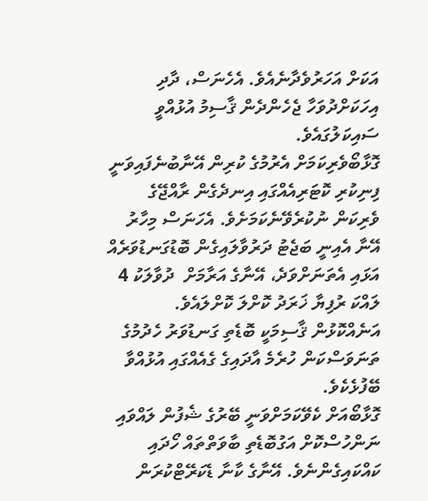އަކަށް އަހަރުވެދާނެއެވެ. އެހެނަސް، ދާދި އިހަކަށްދުވަހާ ޖެހެންދެން ޤާސިމު އުޅުއްވީ ސައިކަލުގައެވެ.
ގޮޅާބޯވެރިކަމަށް އެރުމުގެ ކުރިން އޭނާބުނެފައިވަނީ ފިނިކުރި ކޮޓަރިއެއްގައި އިނދެގެން ރާއްޖޭގެ ވެރިކަން ނުކުރެވޭނެކަމަށެވެ. އެހަނަސް މިހާރު އޭނާ އެއިނީ ބަޖެޓު ދަރުވާލައިގެން ބޮޑުގަނޑުވަރެއް އަޅައި އެތަނަށްވަދެ، އޭނާގެ އަރާމަށް  ދުވާލަކު 4 ލައްކަ ރުފިޔާ ޚަރަދު ކޮށްލަ ކޮށްލައެވެ. އަނެއްކޮޅުން ޤާސިމަކީ ބޮޑެތި ގަނޑުވަރު ހެދުމުގެ ތަނަވަސްކަން ހުރެމެ އާދައިގެ ގެއެއްގައި އުޅުއްވާ ބޭފުޅެކެވެ.
ގޮޅާބޯއަށް ކެވޭކަމަށްވަނީ ބޭރުގެ ޝެފުން ލައްވައި ނަންހުސްކޮށް އަގުބޮޑެތި ބާވަތްތައް ހޯދައި ކައްކައިގެންނެވެ. އޭނާގެ ކާނާ ޑެކަރޭޓްކުރަން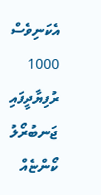އެކަނިވެސް 1000 ރުފިޔާދީފައި ޖަނބުރޯލު ކޯންޏެއް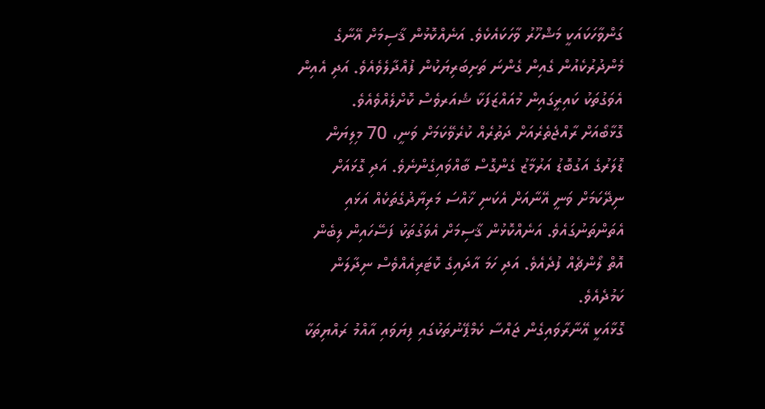ގަންވާހަކައަކީ މަޝްހޫރު ވާހަކައެކެވެ. އަނެއްކޮޅުން ޤާސިމަށް އޭނާގެ މެންދުރުކެއުން ގެއިން ގެންނަ ތަށިބަރިޔަކުން ފުއްދާލެވެއެވެ. އަދި އެއިން އެވަގުތަކު ކައިރީގައިން މުއައްޒަފަކާ ޝެއަރވެސް ކޮށްލެއްވެއެވެ.
ގޮޅާބޯއަށް ރާއްޖެތެރެއަށް ދަތުރެއް ކުރެވޭކަމަށް ވަނީ، 70 މިލިޔަން ޑޮލަރުގެ އަގުބޮޑު އަރުމާޒު ގެންގޮސް ބާއްވައިގެންނެވެ. އަދި ގޮޅައަށް ނިދޭކަމަށް ވަނީ އޭނާއަށް އެކަނި ޚާއްސަ މަރިޔާދުގެތަކެއް އަޅައި އެތަންތަނުގައެވެ. އަނެއްކޮޅުން ޤާސިމަށް އެވަގުތަކު ފަސޭހައިން ލިބެން އޮތް ލޯންޗެއް ފުދެއެވެ. އަދި ހަމަ އާދައިގެ ކޮޓަރިއެއްވެސް ނިދާލަން ކަމުދެއެވެ.
ގޮޅާއަކީ އޭނާރާވައިގެން ޖައްސާ ކެމްޕޭނުތަކުގައި ފިޔަވައި އާއްމު ރައްޔިތަކާ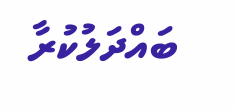ބައްދަލުކުރާ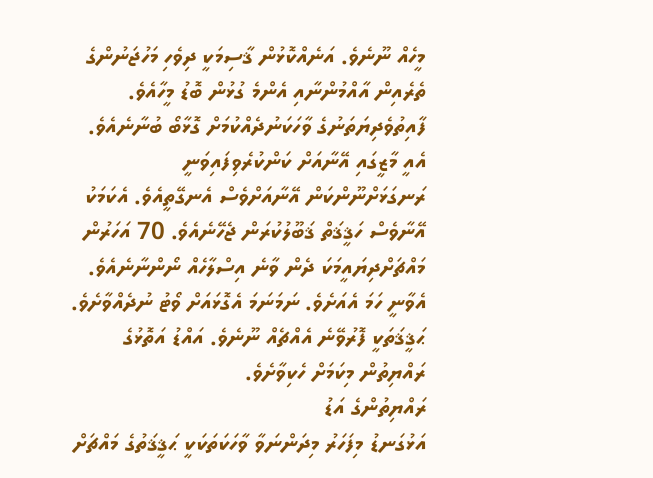މީހެއް ނޫނެވެ. އަނެއްކޮޅުން ޤާސިމަކީ ދިވެހި މަހުޖަނުންގެ ތެރެއިން އާއްމުންނާއި އެންމެ ގުޅުން ބޮޑު މީހާއެވެ.
ފާއިތުވެދިޔަތަނުގެ ވާހަކަނުދެއްކުމަށް ގޮޅާބޯ ބުނާނެއެވެ. އެއީ މާޒީގައި އޭނާއަށް ކަންކުރެވިފައިވަނީ ރަނގަޅަށްނޫންކަން އޭނާއަށްވެސް އެނގޭތީއެވެ. އެކަމަކު އޭނާވެސް ހަޤީޤަތް ޤަބޫލުކުރަން ޖެހޭނެއެވެ. 70 އަހަރުން މައްޗަށްދިޔައީމަކަ ދެން ވާނެ އިސްލާހެއް ނޯންނާނެއެވެ. އެވާނީ ހަމަ އެއަށެވެ. ނަމަނަމަ އެގޮޅައަށް ވޯޓު ނުދެއްވާށެވެ.
ޙަޤީޤަތަކީ ފޮރުވޭނެ އެއްޗެއް ނޫނެވެ. އައްޑު އަތޮޅުގެ ރައްޔިތުން މިކަމަށް ހެކިވާށެވެ.
ރައްޔިތުންގެ އަޑު
އަޅުގަނޑު މިފަހަރު މިދަންނަވާ ވާހަކަތަކަކީ ޙަޤީޤަތުގެ މައްޗަށް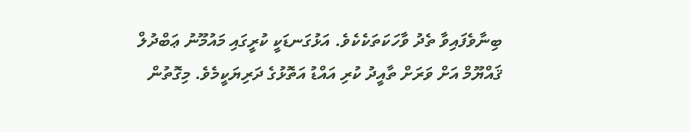ބިނާވެފައިވާ ތެދު ވާހަކަތަކެކެވެ. އަޅުގަނޑަކީ ކުރީގައި މައުމޫނު ޢަބްދުލް ޤައްޔޫމް އަށް ވަރަށް ތާއީދު ކުރި އައްޑު އަތޮޅުގެ ދަރިޔަކީމެވެ. މިގޮތުން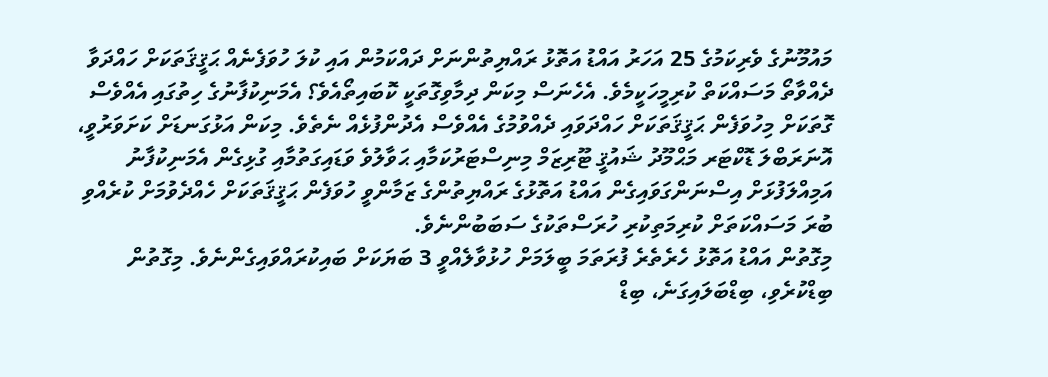މައުމޫނުގެ ވެރިކަމުގެ 25 އަހަރު އައްޑު އަތޮޅު ރައްޔިތުންނަށް ދައްކަމުން އައި ކުލަ ހުވަފެނެއް ޙަޤީޤަތަކަށް ހައްދަވާ ދެއްވާތޯ މަސައްކަތް ކުރިމީހަކީމެވެ. އެހެނަސް މިކަން ދިމާވިގޮތަކީ ކޮބައިތޯއެވެ؟ އެމަނިކުފާނުގެ ހިތުގައި އެއްވެސް ގޮތަކަށް މިހުވަފެން ޙަޤީޤަތަކަށް ހައްދަވައި ދެއްވުމުގެ އެއްވެސް އެދުންފުޅެއް ނެތެވެ. މިކަން އަޅުގަނޑަށް ކަށަވަރުވީ، އޮނަރަބްލަ ޑޮކްޓަރ މަޙްމޫދު ޝައުޤީ ޓޫރިޒަމް މިނިސްޓަރުކަމާއި ޙަވާލުވެ ވަޑައިގަތުމާއި ގުޅިގެން އެމަނިކުފާނު އަމިއްލަފުޅަށް އިސްނަންގަވައިގެން އައްޑު އަތޮޅުގެ ރައްޔިތުންގެ ޒަމާންވީ ހުވަފެން ޙަޤީޤަތަކަށް ހެއްދެވުމަށް ކުރެއްވި ބުރަ މަސައްކަތަށް ކުރިމަތިކުރި ހުރަސްތަކުގެ ސަބަބުންނެވެ.
މިގޮތުން އައްޑު އަތޮޅު ހެރެތެރެ ފުރަތަމަ ބީލަމަށް ހުޅުވާލެއްވީ 3 ބަޔަކަށް ބައިކުރައްވައިގެންނެވެ. މިގޮތުން ބިޑްކުރެވި، ބިޑްބަލައިގަނެ، ބިޑް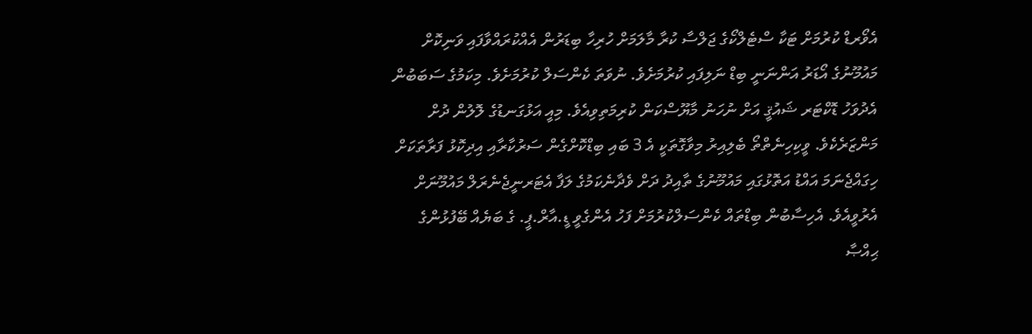އެވޯރޑް ކުރުމަށް ޓަކާ ސްޓެލްކޯގެ ޖަލްސާ ކުރާ މާލަމަށް ހުރިހާ ބިޑަރުން އެއްކުރައްވާފައި ވަނިކޮށް މައުމޫނުގެ އޯޑަރު އަންނަނީ ބިޑް ނަލިފައި ކުރުމަށެވެ. ނުވަތަ ކެންސަލް ކުރުމަށެވެ. މިކަމުގެ ސަބަބުން އެދުވަހު ޑޮކްޓަރ ޝައުޤީ އަށް ނުހަނު މާޔޫސްކަން ކުރިމަތިވިއެވެ. މިއީ އަޅުގަނޑުގެ ލޮލުން ދުށް މަންޒަރެކެވެ. ވީކިހިނެތްތޯ ބެލިއިރު މިވާގޮތަކީ އެ 3 ބައި ބިޑްކޮށްގެން ސަރުކާރާއި އިދިކޮޅު ފަރާތަކަށް ހިގައްޖެނަމަ އައްޑު އަތޮޅުގައި މައުމޫނުގެ ތާއިދު ދަށް ވެދާނެކަމުގެ ލަފާ އެޓަރނީޖެނެރަލް މައުމޫނަށް އެރުވީއެވެ. އެހިސާބުން ބިޑްތައް ކެންސަލްކުރުމަށް ފަހު އެންގެވީ ޑީ.އާރް.ޕީ. ގެ ބަޔެއް ބޭފުޅުންގެ ޙިއްޞާ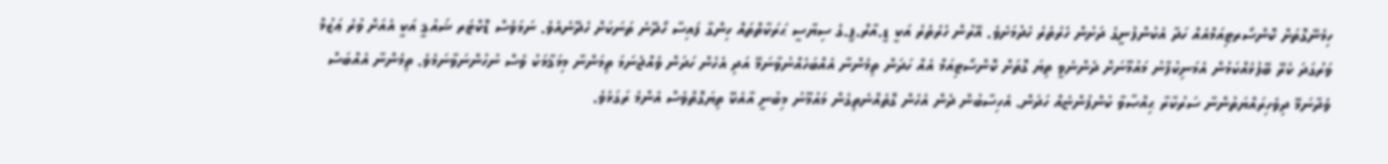ހިމެނޭގޮތަށް ކޮންސޯރޓިއަމްއެއް ހަދާ އެކުންފުނީގެ ދަށުން ހެރެތެރެ ހެދުމަށެވެ. އޭރުން ހެރެތެރެ އަކީ ޑީ.އާރް.ޕީ.ގެ ސިޔާސީ ޙަރަކާތްތައް ހިންގާ ފައިސާ ހޯދޭނެ ތަނަކަށް ހެދޭނެއެވެ. ނަމަވެސް ޑޮކްޓަރ ޝައުޤީ އަކީ އެއަށް ވުރެ ޢަޒުމް ވަރުގަދަ ކެރޭ ބޭފުޅެއްކަމުން އެމަނިކުފާނު މައުމޫނަށް ދެންނެވީ ތިޔަ ގޮތަށް ކޮންސޯޓިއަމް އެއް ހަދަން ތިމެންނާ އެއްބަހެއްނުވާނަމޭ އަދި އެހެން ހަދަން ވެއްޖެނަމަ ތިމަންނާ މިމަޤާމަކު ވެސް ނުހުންނަވާނަމެވެ. ތިމެންނާ އެއްބަސް ވެދާނަމޭ ދިވެހިރައްޔަތުންނާ ސަރުކާރާ ޙިއްޞާވާ ކުންފުންޏެއް ހަދަން. އެހިސާބުން ދެން އެހެން ގޮތެއްނެތިގެން މައުމޫނު މިބުނީ އާއެކޭ ތިޔަގޮތްވެސް އެންމެ ރަގަޅެވެ.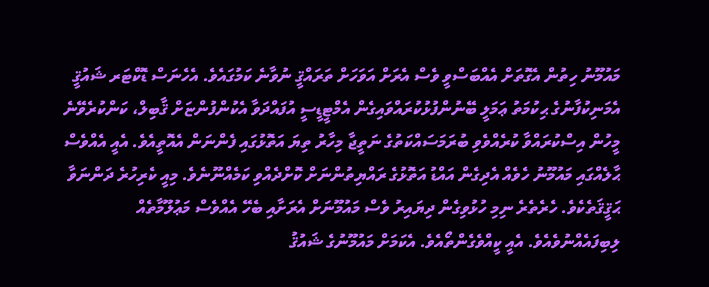މައުމޫނު ހިތުން އެގޮތަށް އެއްބަސްވީ ވެސް އެރަށް އަވަހަށް ތަރައްޤީ ނުވާނެ ކަމުގައެވެ. އެހެނަސް ޑޮކްޓަރ ޝައުޤީ އެމަނިކުފާނުގެ ޙިކުމަތު ޢަމަލީ ބޭނުންފުޅުކުރައްވައިގެން އެމްޓީޑީސީ އުފައްދަވާ އެކުންފުންޏަށް ޤާބިލް، ކަންކުރެވޭނެ މީހުން އިސްކުރައްވާ ކުރެއްވެވި ބުރަމަސައްކަތުގެ ނަތީޖާ މިހާރު ތިޔަ އަތޮޅުގައި ފެންނަން އެއޮތީއެވެ. އެއީ އެއްވެސް ޙާލެއްގައި މައުމޫނު ހެވެއް އެދިގެން އައްޑު އަތޮޅުގެ ރައްޔިތުންނަށް ކޮށްދެއްވި ކަމެއްނޫނެވެ. މިއީ ކެރިހުރެ ދަންނަވާ ޙަޤީޤަތެކެވެ. ހެރެތެރެ ނިމި ހުޅުވިގެން ދިޔައިރު ވެސް މައުމޫނަށް އެރަށާއި ބެހޭ އެއްވެސް މަޢުލޫމާތެއް ލިބިފައެއްނުވެއެވެ. އެއީ ކީއްވެގެންތޯއެވެ. އެކަމަށް މައުމޫނުގެ ޝައުޤު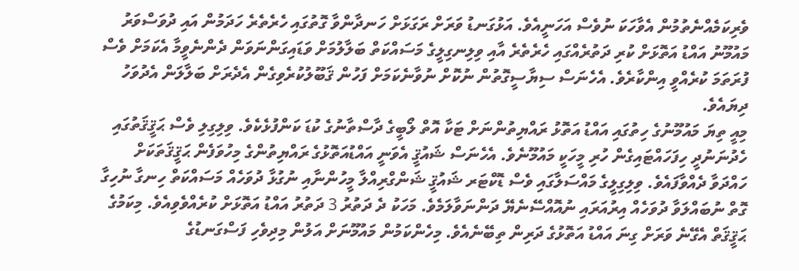ވެރިކަމެއްނެތުމުން އެވާހަކަ ނުވެސް އަހަނީއެވެ. އަޅުގަނޑު ވަރަށް ރަގަޅަށް ހަނދާންވާ ގޮތުގައި ހެރެތެރެ ހަދަމުން އައި ދުވަސްވަރު މައުމޫނު އައްޑު އަތޮޅަށް ކުރި ދަތުރެއްގައި ހެރެތެރެ އާއި ވިލިނގިލީގެ މަސައްކަތް ބަލާލުމަށް ވަޑައިގަންނަވަން ދެންނެވީމާ އެކަމަށް ވެސް ފުރަތަމަ ކުރެއްވީ އިންކާރެވެ. އެހެނަސް ސިޔާސީގޮތުން ނުކޮށް ނުވާނެކަމަށް ފަހުން ޤަބޫލުކުރެވިގެން އެދެރަށް ބަލާލަން އެދުވަހު ދިޔައެވެ.
މިއީ ތިޔަ މައުމޫނުގެ ހިތުގައި އައްޑު އަތޮޅު ރައްޔިތުންނަށް ޓަކާ އޮތް ލޯބީގެ ދާސްތާނުގެ ކުޑަ ކަންފުޅެކެވެ. ވިލިގިލި ވެސް ޙަޤީޤަތުގައި ހެދުނަނުދީ ހިފަހައްޓައިގެން ހުރި މީހަކީ މައުމޫނެވެ. އެހެނަސް ޝައުޤީ އެވަނީ އައްޑުއަތޮޅުގެ ރައްޔިތުންގެ މިހުވަފެން ޙަޤީޤަތަކަށް ހައްދަވާ ދެއްވާފައެވެ. ވިލިގިލީގެ މައްސަލާގައި ވެސް ޑޮކްޓަރ ޝައުޤީ ޝަންގްރިއްލާ މީހުންނާއި ނުގުޅާ ދުވަހެއް މަސައްކަތް ހިނގާ ނުހިގާ ގޮތް ނުބައްލަވާ ދުވަހެއް އިރުއަރައި ނުއޮއްސޭނެޔޭ ދަންނަވާލަމެވެ. މަހަކު ދެ ދަތުރު 3 ދަތުރު އައްޑު އަތޮޅަށް ކުރެއްވެވިއެވެ. މިކަމުގެ ޙަޤީޤަތް އެގޭނެ ވަރަށް ގިނަ އައްޑު އަތޮޅުގެ ދަރިން ތިބޭނެއެވެ. މިހެންކަމުން މައުމޫނަށް އަލުން މިދިވެހި ފަސްގަނޑުގެ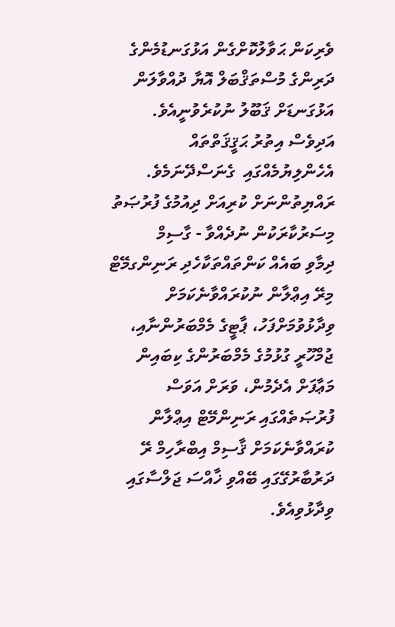ވެރިކަން ޙަވާލުކޮށްގެން އަޅުގަނޑުމެންގެ ދަރިންގެ މުސްތަޤްބަލް އޮޔާ ދުއްވާލަން އަޅުގަނޑަށް ޤަބޫލު ނުކުރެވުނީއެވެ. އަދިވެސް އިތުރު ޙަޤީޤަތްތައް އެހެންލިޔުމެއްގައި  ގެނަސްދޭނަމެވެ.
ރައްޔިތުންނަށް ކުރިއަށް ދިއުމުގެ ފުރުޞަތު މިސަރުކާރަކުން ނުދެއްވާ - ގާސިމް
ދިމާވި ބައެއް ކަންތައްތަކާހެދި ރަނިންގމޭޓް މިރޭ އިޢްލާން ނުކުރައްވާނެކަމަށް ވިދާޅުވުމަށްފަހު، ޕާޓީގެ މެމްބަރުންނާއި، ޖުމްހޫރީ ގުޅުމުގެ މެމްބަރުންގެ ކިބައިން މަޢާފަށް އެދެމުން، ވަރަށް އަވަސް ފުރުޞަތެއްގައި ރަނިންމޭޓް އިޢްލާން ކުރައްވާނެކަމަށް ޤާސިމް އިބްރާހިމް ރޭ ދަރުބާރުގޭގައި ބޭއްވި ޚާއްސަ ޖަލްސާގައި ވިދާޅުވިއެވެ.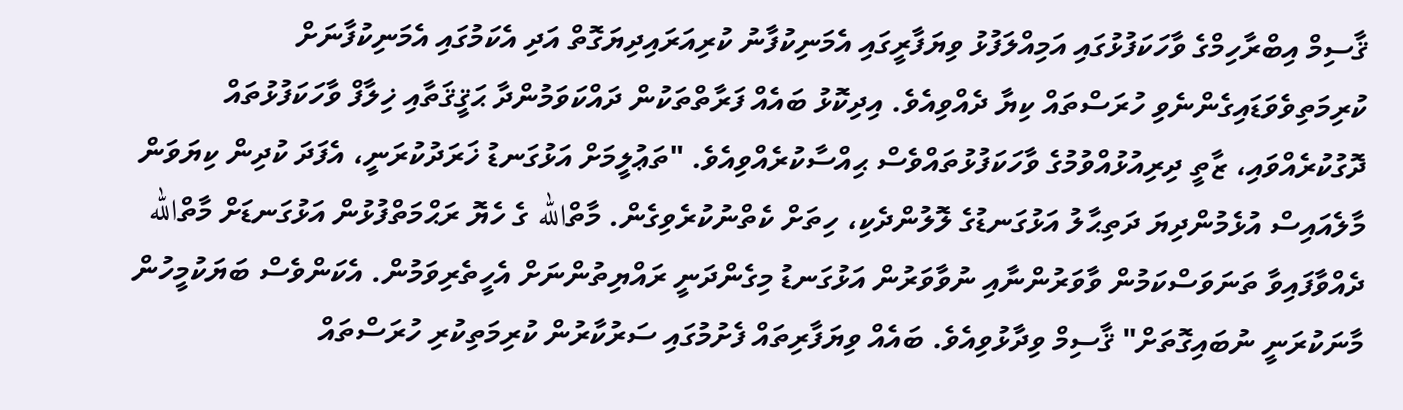ޤާސިމް އިބްރާހިމްގެ ވާހަކަފުޅުގައި އަމިއްލަފުޅު ވިޔަފާރީގައި އެމަނިކުފާނު ކުރިއަރައިދިޔަގޮތް އަދި އެކަމުގައި އެމަނިކުފާނަށް ކުރިމަތިވެވަޑައިގެންނެވި ހުރަސްތައް ކިޔާ ދެއްވިއެވެ. އިދިކޮޅު ބައެއް ފަރާތްތަކުން ދައްކަވަމުންދާ ޙަޤީޤަތާއި ޚިލާފް ވާހަކަފުޅުތައް ދޮގުކުރެއްވައި، ޒާތީ ދިރިއުޅުއްވުމުގެ ވާހަކަފުޅުތައްވެސް ޙިއްސާކުރެއްވިއެވެ. "ތަޢުލީމަށް އަޅުގަނޑު ޚަރަދުކުރަނީ، އެފަދަ ކުދިން ކިޔަވަން މާލެއައިސް އުޅެމުންދިޔަ ދަތިޙާލު އަޅުގަނޑުގެ ލޮލުންދެކި، ހިތަށް ކެތްނުކުރެވިގެން. މާތްالله ގެ ހެޔޮ ރަޙްމަތްފުޅުން އަޅުގަނޑަށް މާތްالله ދެއްވާފައިވާ ތަނަވަސްކަމުން ވާވަރުންނާއި ނުވާވަރުން އަޅުގަނޑު މިގެންދަނީ ރައްޔިތުންނަށް އެހީތެރިވަމުން. އެކަންވެސް ބަޔަކުމީހުން މާނަކުރަނީ ނުބައިގޮތަށް" ޤާސިމް ވިދާޅުވިއެވެ. ބައެއް ވިޔަފާރިތައް ފެށުމުގައި ސަރުކާރުން ކުރިމަތިކުރި ހުރަސްތައް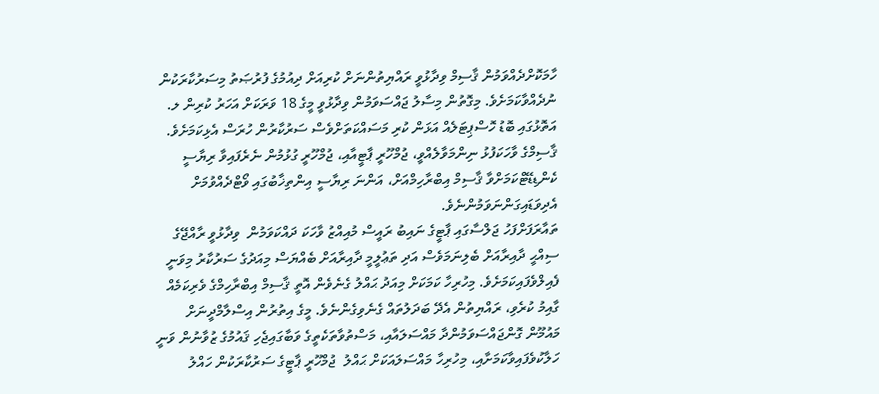ހާމަކޮށްދެއްވަމުން ޤާސިމް ވިދާޅުވީ ރައްޔިތުންނަށް ކުރިއަށް ދިއުމުގެ ފުރުޞަތު މިސަރުކާރަކުން ނުދެއްވާކަމަށެވެ. މިގޮތުން މިސާލު ޖައްސަވަމުން ވިދާޅުވީ މީގެ 18 ވަރަކަށް އަހަރު ކުރިން ލ. އަތޮޅުގައި ބޮޑު ހޮސްޕިޓަލެއް އަޅަން ކުރި މަސައްކަތަށްވެސް ސަރުކާރުން ހުރަސް އެޅިކަމަށެވެ.
ޤާސިމްގެ ވާހަކަފުޅު ނިންމަވާލެއްވީ، ޖުމްހޫރީ ޕާޓީއާއި، ޖުމްހޫރީ ގުޅުމުން ނެރެފައިވާ ރިޔާސީ ކެންޑިޑޭޓްކަމަށްވާ ޤާސިމް އިބްރާހިމްއަށް، އަންނަ ރިޔާސީ އިންތިޚާބުގައި ވޯޓްދެއްވުމަށް އެދިވަޑައިގަންނަވަމުންނެވެ.
ތައާރަފަށްފަހު ޖަލްސާގައި ޕާޓީގެ ނައިބު ރައީސް މުއިއްޒު ވާހަކަ ދައްކަވަމުން  ވިދާޅުވީ ރާއްޖޭގެ ސިއްޙީ ދާއިރާއަށް ބެލިނަމަވެސް އަދި ތަޢުލީމީ ދާއިރާއަށް ބެއްޔަސް މިއަދުގެ ސަރުކާރު މިވަނީ ފެއިލްވެފައިކަމަށެވެ. މިހުރިހާ ކަމަކަށް މިއަދު ޙައްލު ގެނެވެން އޮތީ ޤާސިމް އިބްރާހިމްގެ ވެރިކަމެއް ގާއިމު ކުރެވި، ރައްޔިތުން އެދޭ ބަދަލުތައް ގެނެވިގެންނެވެ. މީގެ އިތުރުން އިސްލާމްދީނަށް މައުމޫން ގޮންޖައްސަވަމުންދާ މައްސަލައާއި، މަސްތުވާތަކެތީގެ ވަބާގައިޖެހި ޤައުމުގެ ޒުވާނުން ވަނީ ހަލާކުވެފައިވާކަމަށާއި، މިހުރިހާ މައްސަލައަކަށް ޙައްލު  ޖުމްހޫރީ ޕާޓީގެ ސަރުކާރަކުން ހައްލު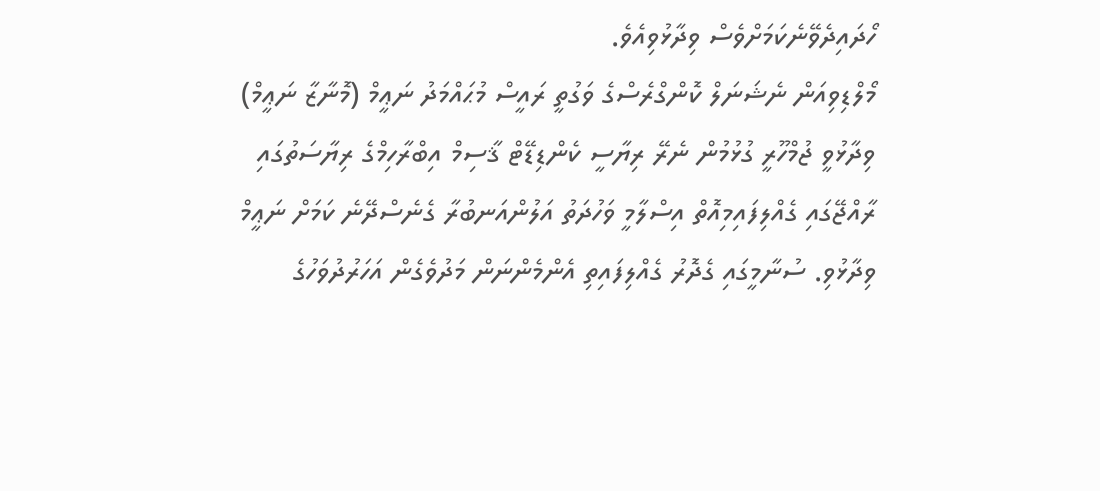ހޯދައިދެވޭނެކަމަށްވެސް ވިދާޅުވިއެވެ.
މޯލްޑިވިއަން ނެޝަނަލް ކޮންގްރެސްގެ ވަގުތީ ރައީސް މުޙައްމަދު ނަޢީމް (މޮނާޒާ ނަޢީމް) ވިދާޅުވީ ޖުމްހޫރީ ގުޅުމުން ނެރޭ ރިޔާސީ ކެންޑިޑޭޓް ޤާސިމް އިބްރާހިމްގެ ރިޔާސަތުގައި ރާއްޖޭގައި ގެއްލިފައިމިއޮތް އިސްލާމީ ވަހުދަތު އަލުންއަނބުރާ ގެނެސްދޭނެ ކަމަށް ނަޢީމް ވިދާޅުވި. ސުނާމީގައި ގެދޮރު ގެއްލިފައިތި އެންމެންނަން މަދުވެގެން އަހަރުދުވަހުގެ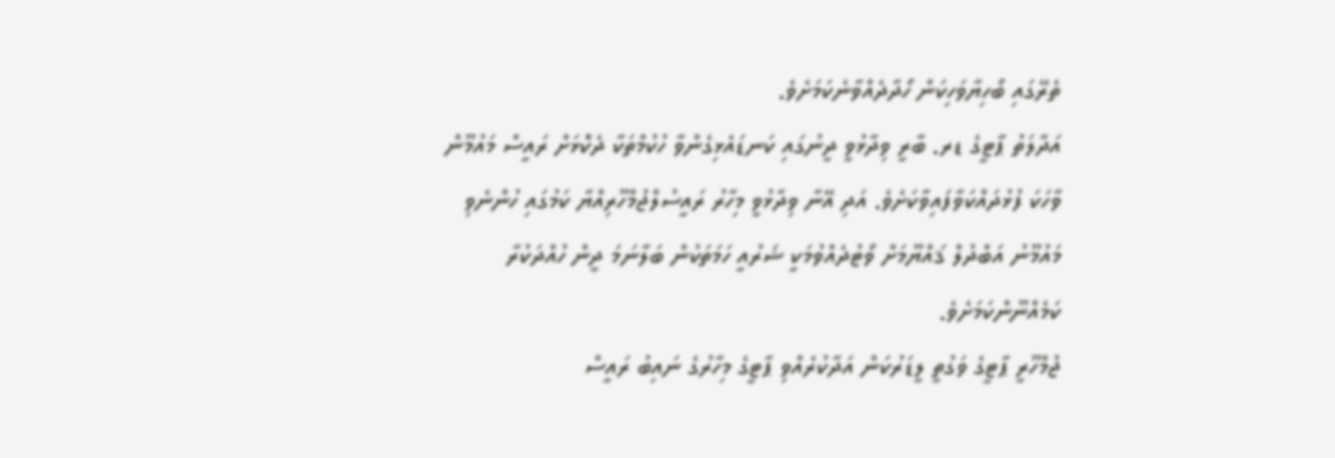ތެރޭގައި ބޯހިޔާވަހިކަން ހޯދާދެއްވާނެކަމަށެވެ.
އަދާލަތު ޕާޓީގެ ޑރ. ބާރީ ވިދާޅުވީ ދީނުގައި ކަނޑައެޅިގެންވާ ހުކުމްތަކާ ދެކޮޅަށް ރައީސް މައުމޫން ވާހަކަ ފުޅުދައްކަވާފައިވާކަށެވެ. އަދި އޭނާ ވިދާޅުވީ މިހާރު ރައީސުލްޖުމްހޫރިއްޔާ ކަމުގައި ހުންނެވި މައުމޫނު އަބްދުލް ޤައްޔޫމަށް ވޯޓުދެއްވުމަކީ ޝަރުއީ ހަމަތަކުން ބަލާނަމަ ދީން ހުއްދަކުރާ ކަމެއްނޫންކަމަށެވެ.
ޖުމްހޫރީ ޕާޓީގެ ވަގުތީ ލީޑަރުކަން އަދާކުރެއްވި ޕާޓީގެ މިހާރުގެ ނައިބު ރައީސް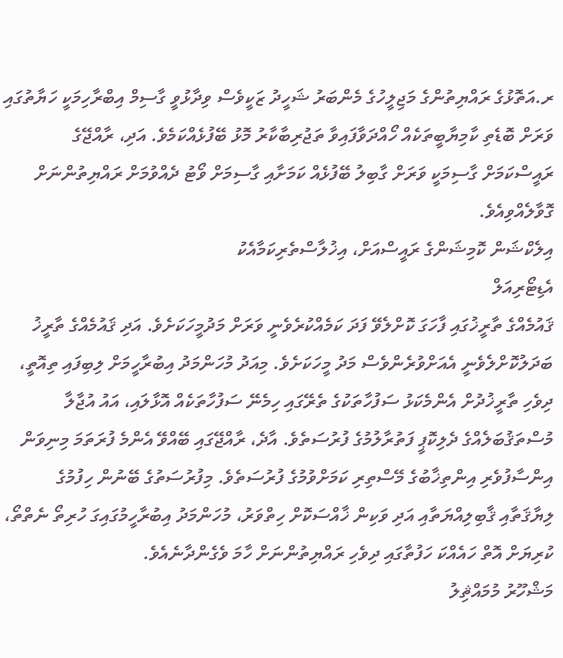ރ.އަތޮޅުގެ ރައްޔިތުންގެ މަޖިލީހުގެ މެންބަރު ޝަހީދު ޒަކީވެސް ވިދާޅުވީ ގާސިމް އިބްރާހިމަކީ ހަޔާތުގައި ވަރަށް ބޮޑެތި ކާމިޔާބީތަކެއް ހޯއްދަވާފައިވާ ތަޖުރިބާކާރު މޮޅު ބޭފުޅެއްކަމެވެ. އަދި، ރާއްޖޭގެ ރައީސްކަމަށް ގާސިމަކީ ވަރަށް ގާބިލު ބޭފުޅެއް ކަމަށާއި ގާސިމަށް ވޯޓު ދެއްވުމަށް ރައްޔިތުންނަށް ގޮވާލެއްވިއެވެ.
އިލެކްޝަން ކޮމިޝަންގެ ރައީސްއަށް، އިޚުލާސްތެރިކަމާއެކު
އެޑިޓޯރިއަލް
ޤައުމެއްގެ ތާރީޚުގައި ފާހަގަ ކޮށްލެވޭ ފަދަ ކަމެއްކުރެވެނީ ވަރަށް މަދުމީހަކަށެވެ. އަދި ޤައުމެއްގެ ތާރީޚު ބަދަލުކޮށްލެވެނީ އެއަށްވުރެންވެސް މަދު މީހަކަށެވެ. މިއަދު މުހަންމަދު އިބުރާހީމަށް ލިބިފައި ތިއޮތީ، ދިވެހި ތާރީޚުދުށް އެންމެކަޅު ސަފުހާތަކުގެ ތެރޭގައި ހިމެނޭ ސަފުހާތަކެއް އޮޅާލައި، އައު އުޖާލާ މުސްތަޤުބަލެއްގެ ދެލިކޮޕީ ފަތުރާލުމުގެ ފުރުސަތެވެ. އާދެ، ރާއްޖޭގައި ބޭއްވޭ އެންމެ ފުރަތަމަ މިނިވަން އިންސާފުވެރި އިންތިޚާބުގެ މޭސްތިރި ކަމަށްވުމުގެ ފުރުސަތެވެ. މިފުރުސަތުގެ ބޭނުން ހިފުމުގެ ލިޔާޤަތާއި ޤާބިލިއްޔަތާއި އަދި ވަކިން ޚާއްސަކޮށް ހިތްވަރު، މުހަންމަދު އިބުރާހީމުގައިގަ ހުރިތޯ ނެތްތޯ، ކުރިޔަށް އޮތް ހައެއްކަ ހަފުތާގައި ދިވެހި ރައްޔިތުންނަށް ހާމަ ވެގެންދާނެއެވެ.
މަޝްހޫރު މުމައްޘިލު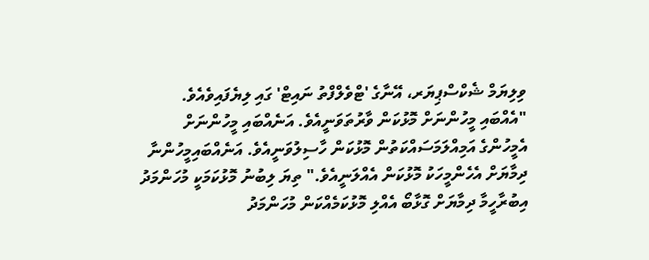ވިލިޔަމް ޝެކްސްޕިޔަރ، އޭނާގެ 'ޓްވެލްފްތު ނައިޓް' ގައި ލިޔެފައިވެއެވެ. "އެއްބައި މީހުންނަށް މޮޅުކަން ވާރުތަވަނީއެވެ. އަނެއްބައި މީހުންނަށް އެމީހުންގެ އަމިއްލަމަސައްކަތުން މޮޅުކަން ހާސިލުވަނީއެވެ. އަނެއްބައިމީހުންނާ ދިމާޔަށް އެހެންމީހަކު މޮޅުކަން އެއްލަނީއެވެ." ތިޔަ ލިބުނު މޮޅުކަމަކީ މުހަންމަދު އިބުރާހީމާ ދިމާޔަށް ގޮޅާބޯ އެއްލި މޮޅުކަމެއްކަން މުހަންމަދު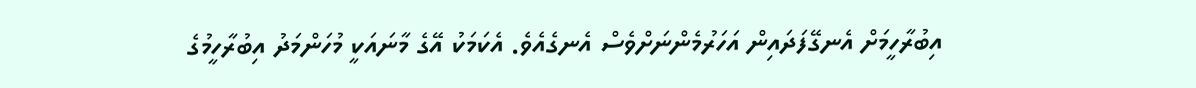އިބުރާހީމަށް އެނގޭފަދައިން އަހަރުމެންނަށްވެސް އެނގެއެވެ. އެކަމަކު އޭގެ މާނައަކީ މުހަންމަދު އިބުރާހީމުގެ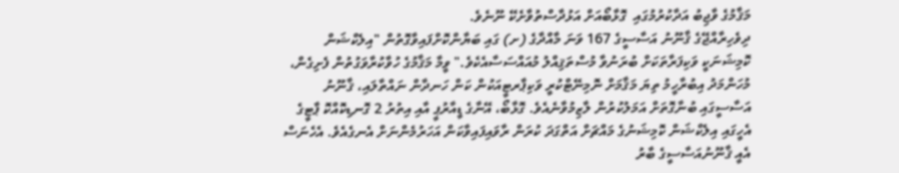މަޤާމުގެ ވާޖިބު އަދާކުރުމުގައި  ގޮޅާބޯއަށް އަޅުދާސްތުވާށެކޭ ނޫނެވެ.
ދިވެހިރާއްޖޭގެ ޤާނޫނު އަސާސީގެ 167 ވަނަ މާއްދާގެ (ށ) ގައި ބަޔާންކޮށްފައިވާގޮތުން "އިލެކްޝަން ކޮމިޝަނަކީ ވަކިފަރާތަކަށް ބުރަނުވާ މުސްތަޤިއްލު މުއައްސަސާއެކެވެ." ވީމާ މަޤާމުގެ ހުވާކުރާވަގުތުން ފެށިގެން، މުހަންމަދު އިބުރާހީމު ތިޔަ މަޤާމަށް ނޮމިނޭޓްކުރީ ވަކިޕާރޓީއަކުން ކަން ހަނދާން ނައްތާލައި، ޤާނޫނު އަސާސީގައި ބުނާގޮތަށް އަމަލުކުރުން ލާޒިމުވާނެއެވެ. ގޮޅާބޯ، އޭނާގެ ޑީއާރުޕީ އާއި އިތުރު 2 ގޮނޑިކޮއްކޮ ޕާޓީގެ އެހީގައި އިލެކްޝަން ކޮމިޝަނުގެ މައްޗަށް އަތްގަދަ ކުރަން ރާވައިފައިވާކަން އަހަރުމެންނަށް އެނގެއެވެ. އެހެނަސް އެއީ ޤާނޫނުއަސާސީގެ ބާރު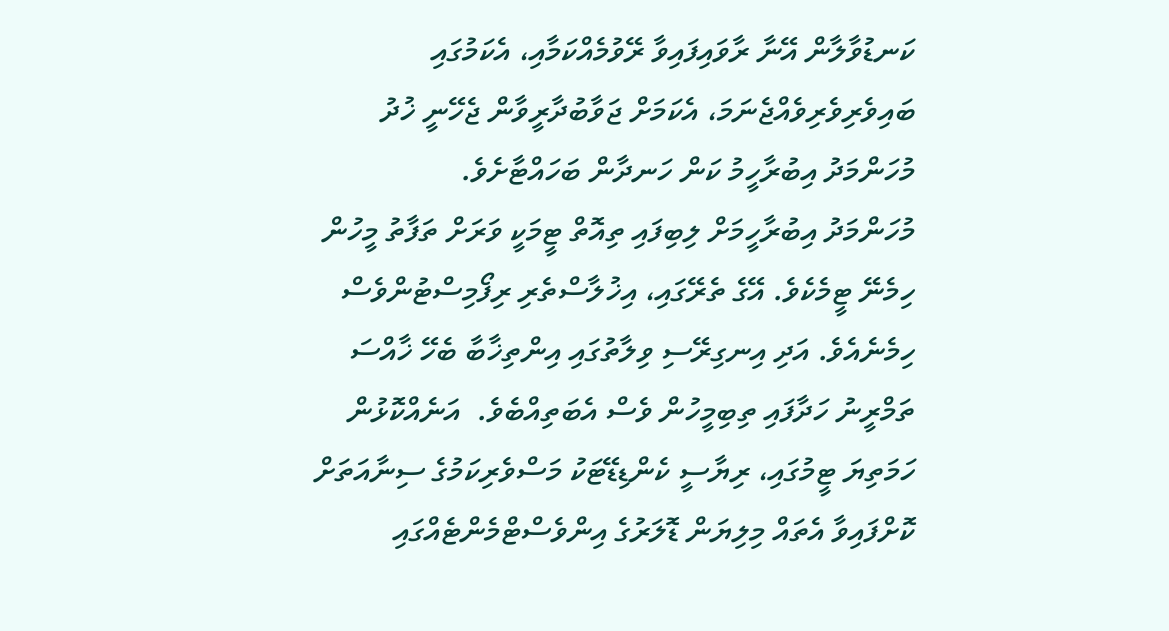ކަނޑުވާލާން އޭނާ ރާވައިފައިވާ ރޭވުމެއްކަމާއި، އެކަމުގައި ބައިވެރިވެރިވެއްޖެނަމަ، އެކަމަށް ޖަވާބުދާރީވާން ޖެހޭނީ ޚުދު މުހަންމަދު އިބުރާހީމު ކަން ހަނދާން ބަހައްޓާށެވެ.
މުހަންމަދު އިބުރާހީމަށް ލިބިފައި ތިއޮތް ޓީމަކީ ވަރަށް ތަފާތު މީހުން ހިމެނޭ ޓީމެކެވެ. އޭގެ ތެރޭގައި، އިޚުލާސްތެރި ރިފޯމިސްޓުންވެސް ހިމެނެއެވެ. އަދި އިނގިރޭސި ވިލާތުގައި އިންތިޚާބާ ބެހޭ ޚާއްސަ ތަމްރީނު ހަދާފައި ތިބިމީހުން ވެސް އެބަތިއްބެވެ.  އަނެއްކޮޅުން ހަމަތިޔަ ޓީމުގައި، ރިޔާސީ ކެންޑިޑޭޓަކު މަސްވެރިކަމުގެ ސިނާއަތަށް ކޮށްފައިވާ އެތައް މިލިޔަން ޑޮލަރުގެ އިންވެސްޓްމެންޓެއްގައި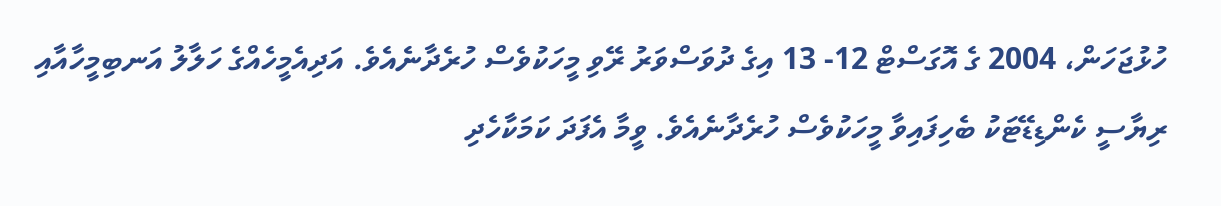ހުޅުޖަހަން، 2004 ގެ އޮގަސްޓް 12- 13 އިގެ ދުވަސްވަރު ރޭވި މީހަކުވެސް ހުރެދާނެއެވެ. އަދިއެމީހެއްގެ ހަލާލު އަނބިމީހާއާއި ރިޔާސީ ކެންޑިޑޭޓަކު ބެހިފައިވާ މީހަކުވެސް ހުރެދާނެއެވެ. ވީމާ އެފަދަ ކަމަކާހެދި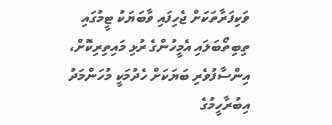ވަކިފަރާތަކަށް ޖެހިފައި ވާބަޔަކު ޓީމުގައި ތިބިތޯބަލައި އެމީހުންގެ ރުޅި މައިތިރިކޮށް، އިންސާފުވެރި ބަޔަކަށް ހެދުމަކީ މުހަންމަދު އިބުރާހީމުގެ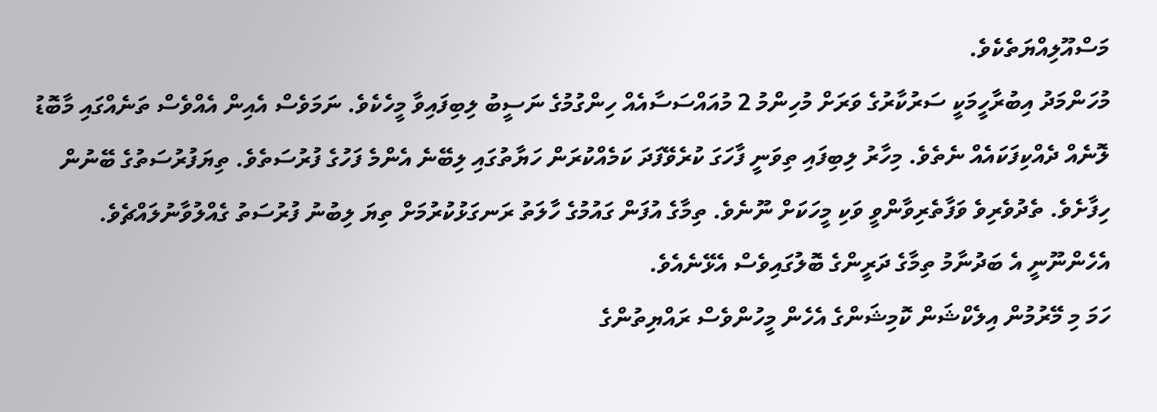މަސްއޫލިއްޔަތެކެވެ.
މުހަންމަދު އިބުރާހީމަކީ ސަރުކާރުގެ ވަރަށް މުހިންމު 2 މުއައްސަސާއެއް ހިންގުމުގެ ނަސީބު ލިބިފައިވާ މީހެކެވެ. ނަމަވެސް އެއިން އެއްވެސް ތަނެއްގައި މާބޮޑު ލޮނެއް ދެއްކިފަކައެއް ނެތެވެ. މިހާރު ލިބިފައި ތިވަނީ ފާހަގަ ކުރެވޭފަދަ ކަމެއްކުރަން ހަޔާތުގައި ލިބޭނެ އެންމެ ފަހުގެ ފުރުސަތެވެ. ތިޔަފުރުސަތުގެ ބޭނުން ހިފާށެވެ. ތެދުވެރިވެ ވަފާތެރިވާންވީ ވަކި މީހަކަށް ނޫނެވެ. ތިމާގެ އުފަން ގައުމުގެ ހާލަތު ރަނގަޅުކުރުމަށް ތިޔަ ލިބުނު ފުރުސަތު ގެއްލުވާނުލައްޗެވެ. އެހެންނޫނީ އެ ބަދުނާމު ތިމާގެ ދަރީންގެ ބޮލުގައިވެސް އެޅޭނެއެވެ.
ހަމަ މި މޭރުމުން އިލެކްޝަން ކޮމިޝަންގެ އެހެން މީހުންވެސް ރައްޔިތުންގެ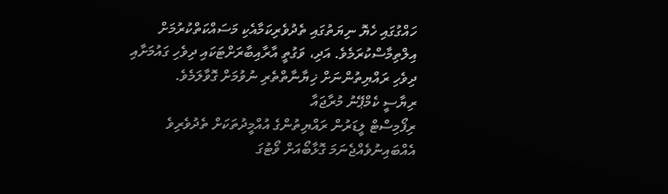ހައްގުގައި ހެޔޮ ނިޔަތުގައި ތެދުވެރިކަމާއެކި މަސައްކަތްކުރުމަށް އިލްތިމާސްކުރަމެވެ. އަދި، ވަގުތީ އާރާއިބާރަށްޓަކައި ދިވެހި ގައުމަށާއި ދިވެހި ރައްޔިތުންނަށް ޚިޔާނާތްތެރި ނުވުމަށް ގޮވާލަމެވެ.
ރިޔާސީ ކެމްޕޭނު މުރާޖައާ
ރިފޯމިސްޓް ލީޑަރުން ރައްޔިތުންގެ އުއްމީދުތަކަށް ތެދުވެރިވެ އެއްބައިނުވެއްޖެނަމަ ގޮޅާބޯއަށް ވޯޓުގަ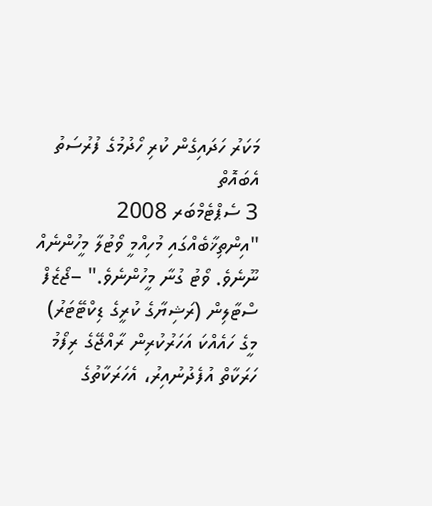މަކަރު ހަދައިގެން ކުރި ހޯދުމުގެ ފުރުސަތު އެބައޮތް
3 ސެޕްޓެމްބަރ 2008
"އިންތިޚާބެއްގައި މުހިއްމީ ވޯޓުލާ މީހުންނެއް ނޫނެވެ. ވޯޓު ގުނާ މީހުންނެވެ." –ޖޯޒެފް ސްޓާލިން (ރަޝިޔާގެ ކުރީގެ ޑިކްޓޭޓަރު)
މީގެ ހައެއްކަ އަހަރުކުރިން ރާއްޖޭގެ ރިފޯމު ހަރަކާތް އުފެދުނުއިރު، އެހަރަކާތުގެ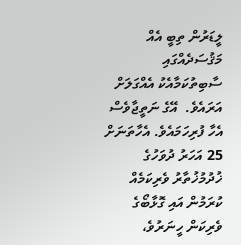ލީޑަރުން ތިބީ އެއް މަޤުސަދެއްގައި ސާބިތުކަމާއެކު އެއްގަލަށް އަރައެވެ.  އޭގެ ނަތީޖާވެސް އެހާ ފުރިހަމައެވެ. އެހާތަނަށް 25 އަހަރު ދުވަހުގެ ޚުދުމުޚުތާރު ވެރިކަމެއް ކުރަމުން އައި ގޮޅާބޯގެ ވެރިކަން ހީނަރުވެ،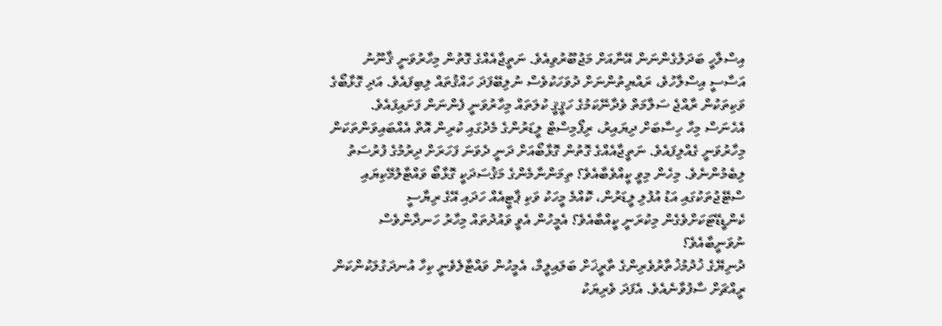އިސްލާހީ ބަދަލުގެންނަން އޭނާއަށް މަޖުބޫރުވިއެވެ. ނަތީޖާއެއްގެ ގޮތުން މިހާރުވަނީ ޤާނޫނު އަސާސީ އިސްލާހުވެ، ރައްޔިތުންނަށް ދުވަހަކުވެސް ނުލިބޭފަދަ ހައްޤުތައް ލިބިފައެވެ. އަދި ގޮޅާބޯގެ ވަކިތަކުން ރާއްޖެ ސަލާމަތް ވެދާނޭކަމުގެ ހަޤީޤީ ކުލަތައް މިހާރުވަނީ ފެންނަން ފަށައިފައެވެ.
އެހެނަސް މިހާ ހިސާބަށް ދިޔައިރު، ރިފޯމިސްޓް ލީޑަރުންގެ މެދުގައި ކުރިން އޮތް އެއްބައިވަންތަކަން މިހާރުވަނީ ގެއްލިފައެވެ. ނަތީޖާއެއްގެ ގޮތުން ގޮޅާބޯއަށް ދަނީ ދެވަނަ ފަހަރަށް ދިރުމުގެ ފުރުސަތު ލިބެމުންނެވެ. މިހެން މިވީ ކީއްވެބާއެވެ؟ ތިމަންނާމެންގެ މަޤުސަދަކީ ގޮޅާބޯ ވައްޓާލުމޭކިޔައި ސްޓޭޖުތަކުގައި އަޑު އުފުލި ލީޑަރުން، ކޮއްމެ މީހަކު ވަކި ޕާޓީއެއް ހަދައި އޭގެ ރިޔާސީ ކެންޑީޑޭޓަކަށްވެގެން މިކުރަނީ ކީއްބާއެވެ؟ އެމީހުން އެވީ ވައުދުތައް މިހާރު ހަނދާންވެސް ނުވަނީބާއެވެ؟
ދުނިޔޭގެ ޚުދުމުޚުތާރުވެރިންގެ ތާރީޚަށް ބަލައިލީމާ، އެމީހުން ވައްޓާލެވެނީ ކިހާ އުނދަގުލަކުންކަން ރީއްޗަށް ސާފުވާނެއެވެ. އެފަދަ ވެރިޔަކު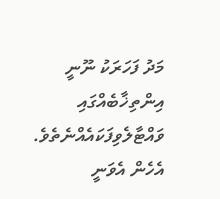މަދު ފަހަރަކު ނޫނީ އިންތިޚާބެއްގައި ވައްޓާލެވިފަކައެއްނެތެވެ. އެހެން އެވަނީ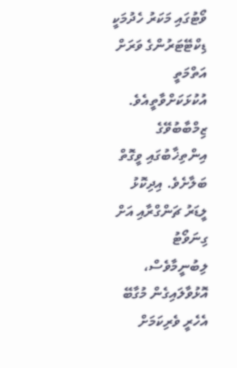ވޯޓުގައި މަކަރު ހެދުމަކީ ޑިކްޓޭޓަރުންގެ ވަރަށް އަތްމަތީ އުކުޅަކަށްވާތީއެވެ. ޒިމްބާބުވޭގެ އިންތިޚާބުގައި ވީގޮތް ބަލާށެވެ. އިދިކޮޅު ލީޑަރު ޗަންގްރާއި އަށް ގިނަވޯޓު ލިބުނީމާވެސް، އޮޅުވާލައިގެން މުގާބޭ އެހެރީ ވެރިކަމަށް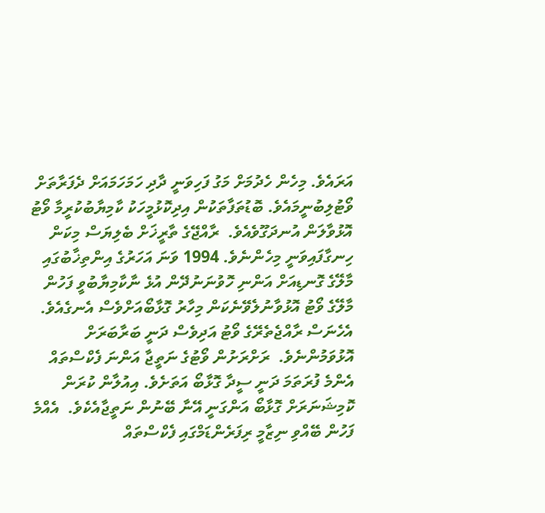އަރައެވެ. މިހެން ހެދުމަށް މަގު ފަހިވަނީ ދާދި ހަމަހަމައަށް ދެފަރާތަށް ވޯޓުލިބުނީމައެވެ. ބޮޑުތަފާތަކުން އިދިކޮޅުމީހަކު ކާމިޔާބުކުރީމާ ވޯޓު އޮޅުވާލަން އުނދަގޫވެއެވެ.  ރާއްޖޭގެ ތާރީޚަށް ބެލިޔަސް މިކަން ހިނގާފައިވަނީ މިހެންނެވެ. 1994 ވަނަ އަހަރުގެ އިންތިޚާބުގައި މާލޭގެ ގޮނޑިއަށް އަންނި ހޮވުނަނުދޭން އުޅެ ނާކާމިޔާބުވީ ފަހުން މާލޭގެ ވޯޓު އޮޅުވާނުލެވޭނެކަން މިހާރު ގޮޅާބޯއަށްވެސް އެނގެއެވެ.
އެހެނަސް ރާއްޖެތެރޭގެ ވޯޓު އަދިވެސް ދަނީ ބަރާބަރަށް އޮޅުވަމުންނެވެ.  ރަށްރަށުން ވޯޓުގެ ނަތީޖާ އަންނަ ފެކްސްތައް އެންމެ ފުރަތަމަ ދަނީ ސީދާ ގޮޅާބޯ އަތަށެވެ. އިއުލާން ކުރަން ކޮމިޝަނަރަށް ގޮޅާބޯ އަންގަނީ އޭނާ ބޭނުން ނަތީޖާއެކެވެ.  އެއްމެ ފަހުން ބޭއްވި ނިޒާމީ ރިފަރެންޑަމްގައި ފެކްސްތައް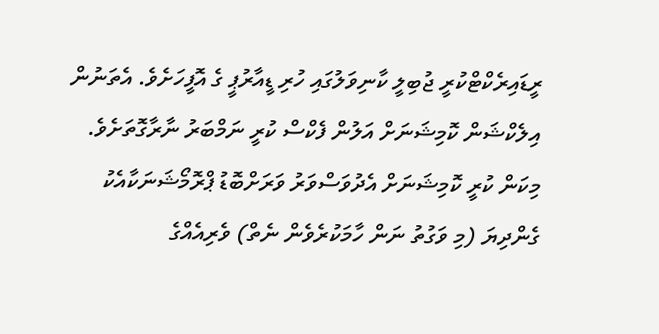ރީޑައިރެކްޓްކުރީ ޖުބިލީ ކާނިވަލުގައި ހުރި ޑީއާރުޕީ ގެ އޮފީހަށެވެ. އެތަނުން އިލެކްޝަން ކޮމިޝަނަށް އަލުން ފެކްސް ކުރީ ނަމްބަރު ނާރާގޮތަށެވެ. މިކަން ކުރީ ކޮމިޝަނަށް އެދުވަސްވަރު ވަރަށްބޮޑު ޕްރޮމޯޝަނަކާއެކު ގެންދިޔަ (މި ވަގުތު ނަން ހާމަކުރެވެން ނެތް) ވެރިއެއްގެ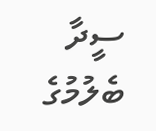ސީދާ ބެލުމުގެ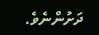ދަށުންނެވެ.